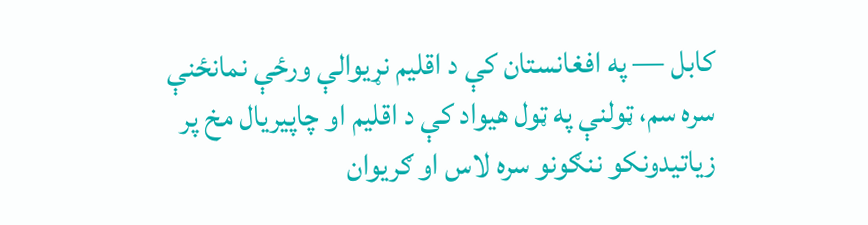کابل — په افغانستان کې د اقلیم نړیوالې ورځې نمانځنې سره سم، ټولنې په ټول هیواد کې د اقلیم او چاپیریال مخ پر زیاتیدونکو ننګونو سره لاس او ګریوان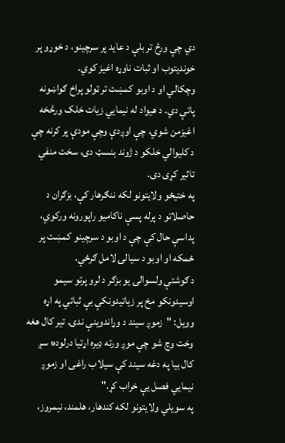دي چې ورځ تر بلې د عاید پر سرچینو، د خوړو پر خوندیتوب او ثبات ناوړه اغیز کوي.
وچکالي او د اوبو کمښت تر ټولو پراخ ګواښونه پاتې دي. د هیواد له نیمايي زیات خلک ورڅخه اغیزمن شوي، چې اوږدې وچې مودې پر کرنه چې د کلیوالي خلکو د ژوند بنسټ دی، سخت منفي تاثیر کړی دی.
په ختیځو ولایتونو لکه ننګرهار کې، بزګران د حاصلاتو د پرله پسې ناکامیو راپورونه ورکوي، پداسې حال کې چې د اوبو د سرچینو کمښت پر ځمکه او اوبو د سیالۍ لامل ګرځي.
د ګوشتې ولسوالۍ یو بزګر د لرو پرتو سیمو اوسیدونکو مخ پر زیاتیدونکې بې ثباتي په اړه وویل: "زموږ سیند د وړاندوینې ندی. تیر کال هغه وخت وچ شو چې موږ ورته ډیره اړتیا درلوده؛ سږ کال بیا په دغه سیند کې سیلاب راغی او زموږ نیمایي فصل یې خراب کړ."
په سویلي ولایتونو لکه کندهار، هلمند، نیمروز،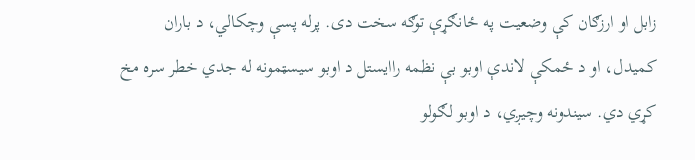زابل او ارزګان کې وضعیت په ځانګړې توګه سخت دی. پرله پسې وچکالي، د باران کمیدل، او د ځمکې لاندې اوبو بې نظمه راایستل د اوبو سیسټمونه له جدي خطر سره مخ کړي دي. سیندونه وچيږي، د اوبو لګولو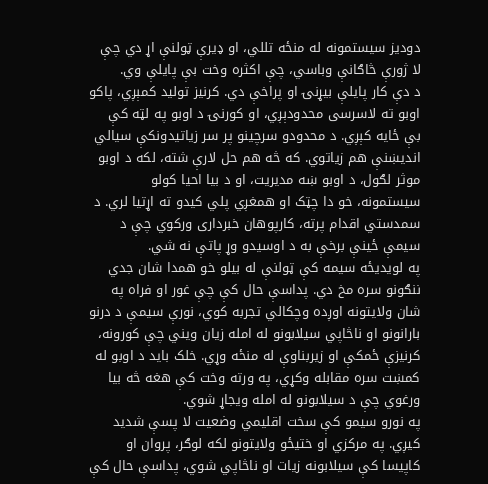دودیز سیستمونه له منځه تللي، او ډیرې ټولنې اړ دي چې لا ژورې څاګانې وباسي، چې اکثره وخت بې پایلې وي.
د دې کار پایلې بیړنۍ او پراخې دي. کرنیز تولید کمېږي، پاکو اوبو ته لاسرسی محدودېږي، او کورنۍ د اوبو په لټه کې بې ځایه کېږي. د محدودو سرچینو پر سر زیاتیدونکې سیالي اندیښنې هم زیاتوي. که څه هم حل لارې شته، لکه د اوبو موثر لګول، د اوبو ښه مدیریت، او د بیا احیا کولو سیستمونه، خو دا چټک او همغږي پلي کیدو ته اړتیا لري. د سمدستي اقدام پرته، کارپوهان خبرداری ورکوي چې د سیمې ځینې برخې به د اوسیدو وړ پاتې نه شي.
په لویدیځه سیمه کې ټولنې له بیلو خو همدا شان جدي ننګونو سره مخ دي. پداسې حال کې چې غور او فراه په شان ولایتونه اوږده وچکالي تجربه کوي، نورې سیمې د درنو بارانونو او ناڅاپي سیلابونو له امله زیان ویني چې کورونه، کرنیزې ځمکې او زیربناوې له منځه وړي. خلک باید د اوبو له کمښت سره مقابله وکړي، په ورته وخت کې هغه څه بیا ورغوي چې د سیلابونو له امله ویجاړ شوي.
په نورو سیمو کې سخت اقلیمي وضعیت لا پسې شدید کیږي. په مرکزي او ختیځو ولایتونو لکه لوګر، پروان او کاپیسا کې سیلابونه زیات او ناڅاپي شوي، پداسې حال کې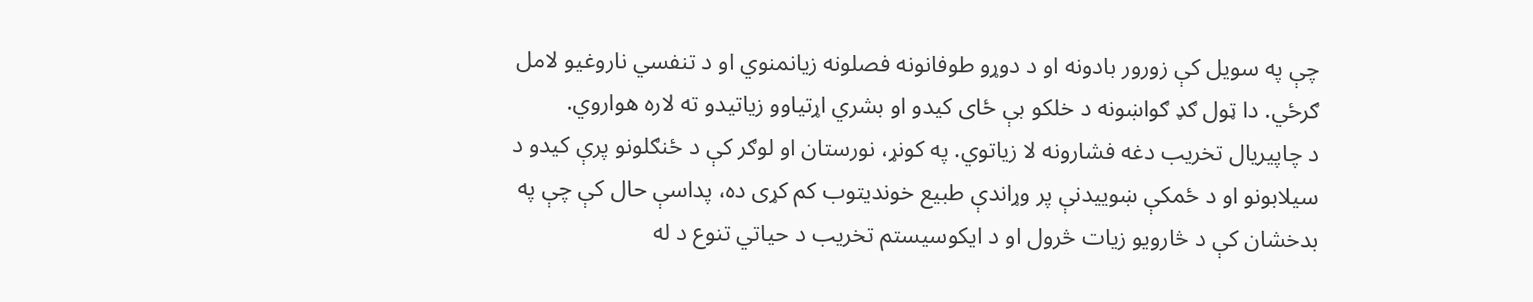چې په سویل کې زورور بادونه او د دوړو طوفانونه فصلونه زیانمنوي او د تنفسي ناروغیو لامل ګرځي. دا ټول ګډ ګواښونه د خلکو بې ځای کیدو او بشري اړتیاوو زیاتیدو ته لاره هواروي.
د چاپیریال تخریب دغه فشارونه لا زیاتوي. په کونړ، نورستان او لوګر کې د ځنګلونو پرې کیدو د سیلابونو او د ځمکې ښوییدنې پر وړاندې طبیع خوندیتوب کم کړی ده، پداسې حال کې چې په بدخشان کې د څارویو زیات څرول او د ایکوسیستم تخریب د حیاتي تنوع د له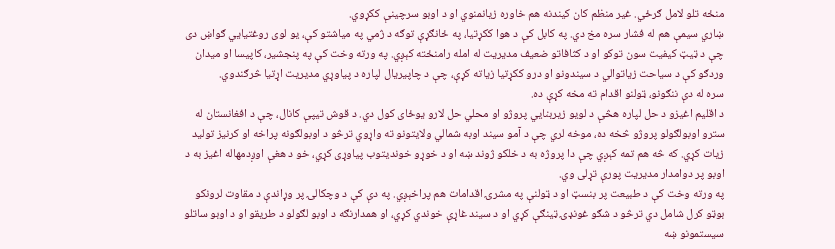منځه تلو لامل ګرځي. غیر منظم کان کیندنه هم خاوره زیانمنوي او د اوبو سرچینې ککړوي.
ښاري سیمې هم له فشار سره مخ دي. په کابل کې د هوا ککړتیا، په ځانګړې توګه د ژمي په میاشتو کې، یو لوی روغتیایي ګواښ دی چې د ټیټ کیفیت سون توکو او د کثافاتو ضعیف مدیریت له امله رامنځته کېږي. په ورته وخت کې په پنجشیر، کاپیسا او میدان وردګو کې د سیاحت زیاتوالي د سیندونو او درو ککړتیا زیاته کړې، چې د چاپیریال لپاره د پیاوړي مدیریت اړتیا څرګندوي.
سره له دې ننګونو، ټولنو اقدام ته مخه کړې ده.
د اقلیم اغیزو د حل لپاره هڅې د لویو زیربنایي پروژو او محلي حل لارو یوځای کول دي. د قوش تیپې کانال، چې د افغانستان له سترو اوبولګولو پروژو څخه ده، موخه لري چې د آمو سیند اوبه شمالي ولایتونو ته واړوي ترڅو د اوبولګونه پراخه او کرنیز تولید زیات کړي. که څه هم تمه کېږي چې دا پروژه به د خلکو ژوند ښه او د خوړو خوندیتوب پیاوړی کړي، خو د هغې اوږدمهاله اغیز به د اوبو پر دوامدار مدیریت پورې تړلی وي.
په ورته وخت کې د طبیعت پر بنسټ او د ټولنې په مشرۍ اقدامات هم پراخېږي. په دې کې د وچکالۍ پر وړاندې د مقاوت لرونکو بوټو کرل شامل دي ترڅو د شګو غونډۍ ټینګې کړي او د سیند غاړې خوندي کړي، او همدارنګه د اوبو لګولو د طریقو او د اوبو ساتلو سیستمونو ښه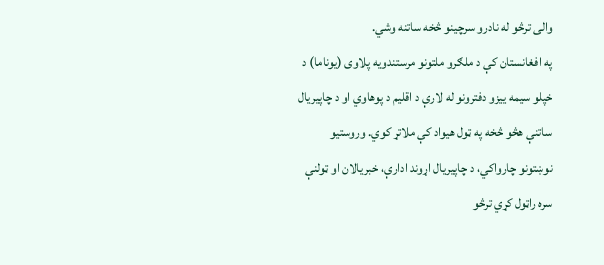والی ترڅو له نادرو سرچینو څخه ساتنه وشي.
په افغانستان کې د ملګرو ملتونو مرستندویه پلاوی (یوناما) د خپلو سیمه ییزو دفترونو له لارې د اقلیم د پوهاوي او د چاپیریال ساتنې هڅو څخه په ټول هیواد کې ملاتړ کوي. وروستیو نوښتونو چارواکي، د چاپیریال اړوند ادارې، خبریالان او ټولنې سره راټول کړي ترڅو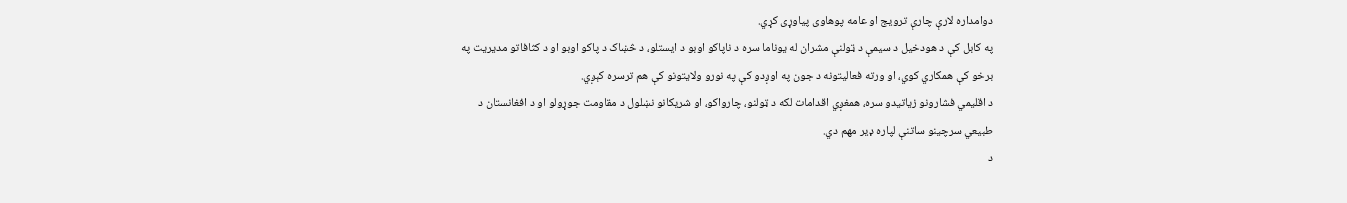دوامداره لارې چارې ترویج او عامه پوهاوی پیاوړی کړي.
په کابل کې د هودخیل د سیمې د ټولنې مشران له یوناما سره د ناپاکو اوبو د ایستلو، د څښاک د پاکو اوبو او د کثافاتو مدیریت په برخو کې همکاري کوي، او ورته فعالیتونه د جون په اوږدو کې په نورو ولایتونو کې هم ترسره کېږي.
د اقلیمي فشارونو زیاتیدو سره، همغږي اقدامات لکه د ټولنو، چارواکو، او شریکانو نښلول د مقاومت جوړولو او د افغانستان د طبیعي سرچینو ساتنې لپاره ډیر مهم دي.
د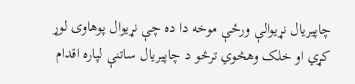چاپیریال نړیوالې ورځې موخه دا ده چې نړیوال پوهاوی لوړ کړي او خلک وهڅوي ترڅو د چاپیریال ساتنې لپاره اقدام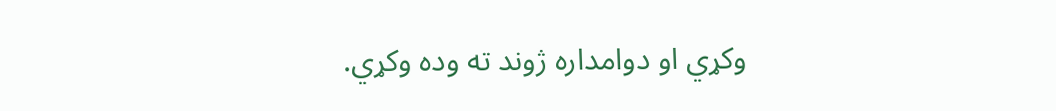وکړي او دوامداره ژوند ته وده وکړي.